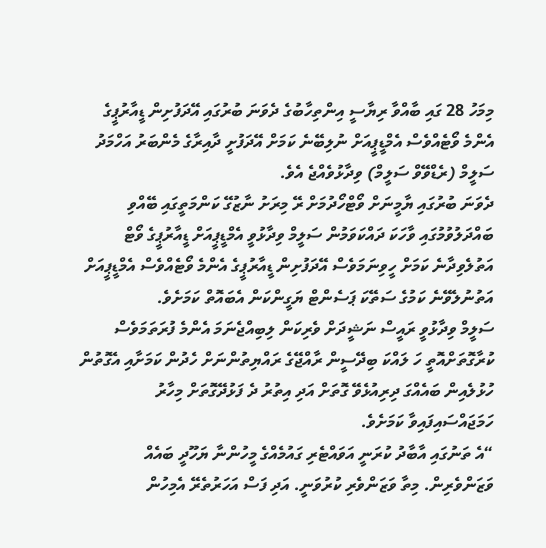މިމަހު 28 ގައި ބާއްވާ ރިޔާސީ އިންތިހާބުގެ ދެވަނަ ބުރުގައި އޭދަފުށިން ޑީއާރުޕީގެ އެންމެ ވޯޓެއްވެސް އެމްޑީޕީއަށް ނުލިބޭނެ ކަމަށް އޭދަފުށީ ދާއިރާގެ މެންބަރު އަހްމަދު ސަލީމް (ރެޑްވޭވް ސަލީމް) ވިދާޅުވެއްޖެ އެވެ.
ދެވަނަ ބުރުގައި ޔާމީނަށް ވޯޓްހޯދުމަށް ރޭ މިރަށު ނާޒުގޭ ކަންމަތީގައި ބޭއްވި ބައްދަލުވުމުގައި ވާހަކަ ދައްކަވަމުން ސަލީމް ވިދާޅުވީ އެމްޑީޕީއަށް ޑީއާރުޕީގެ ވޯޓް އަތުލެވިދާނެ ކަމަށް ހީވިނަމަވެސް އޭދަފުށިން ޑީއާރުޕީގެ އެންމެ ވޯޓެއްވެސް އެމްޑީޕީއަށް އަތުނުލެވޭނެ ކަމުގެ ސަތޭކަ ޕަސެންޓް ޔަގީންކަން އެބައޮތް ކަމަށެވެ.
ސަލީމް ވިދާޅުވީ ރައީސް ނަޝީދަށް ވެރިކަން ލިބިއްޖެނަމަ އެންމެ ފުރަތަމަވެސް ކުރާގޮތަށްއޮތީ ހަ ލައްކަ ބިދޭސީން ރާއްޖޭގެ ރައްޔިތުންނަށް ހެދުން ކަމަށާއި އެގޮތުން ހުޅުލެއިން ބައެއްގަ ދިރިއުޅެވޭ ގޮތަށް އަދި އިތުރު ދެ ފަޅުދޭގޮތަށް މިހާރު ހަމަޖައްސައިފައިވާ ކަމަށެވެ.
“އެ ތަނުގައި އާބާދު ކުރަނީ އަވައްޓެރި ގައުމެއްގެ މީހުންނާ ޔަހޫދީ ބައެއް ވަޒަންވެރިން. މިތާ ވަޒަންވެރި ކުރުވަނީ. އަދި ފަސް އަހަރުތެރޭ އެމިހުން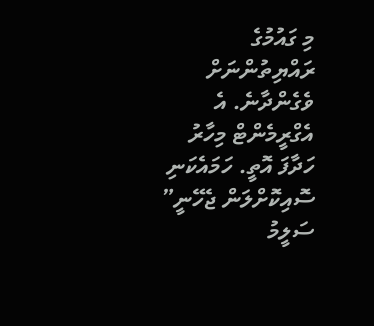މި ގައުމުގެ ރައްޔިތުންނަށް ވެގެންދާނެ. އެ އެގްރީމެންޓް މިހާރު ހަދާފަ އޮތީ. ހަމައެކަނި ސޮއިކޮށްލަން ޖެހޭނީ” ސަލީމު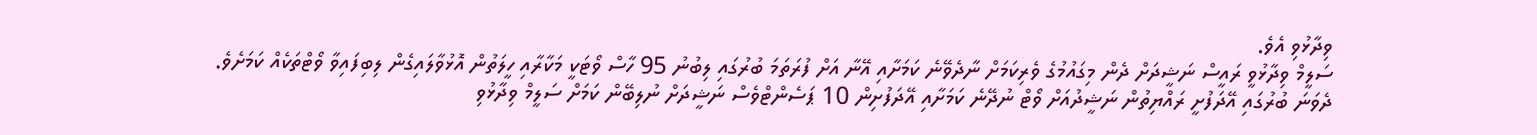ވިދާޅުވި އެވެ.
ސަލީމް ވިދާޅުވީ ރައީސް ނަޝީދަށް ދެން މިގައުމުގެ ވެރިކަމަށް ނާދެވޭނެ ކަމަށާއި އޭނާ އަށް ފުރަތަމަ ބުރުގައި ލިބުނު 95 ހާސް ވޯޓަކީ މަކާރާއި ހީލަތުން އޮޅުވާލައިގެން ލިބިފައިވާ ވޯޓްތަކެއް ކަމަށެވެ. ދެވަނަ ބުރުގައި އޭދަފުށީ ރައްޔިތުން ނަޝީދުއަށް ވޯޓް ނުދޭނެ ކަމަށާއި އޭދަފުށިން 10 ޕަސެންޓްވެސް ނަޝީދަށް ނުލިބޭން ކަމަށް ސަލީމް ވިދާޅުވި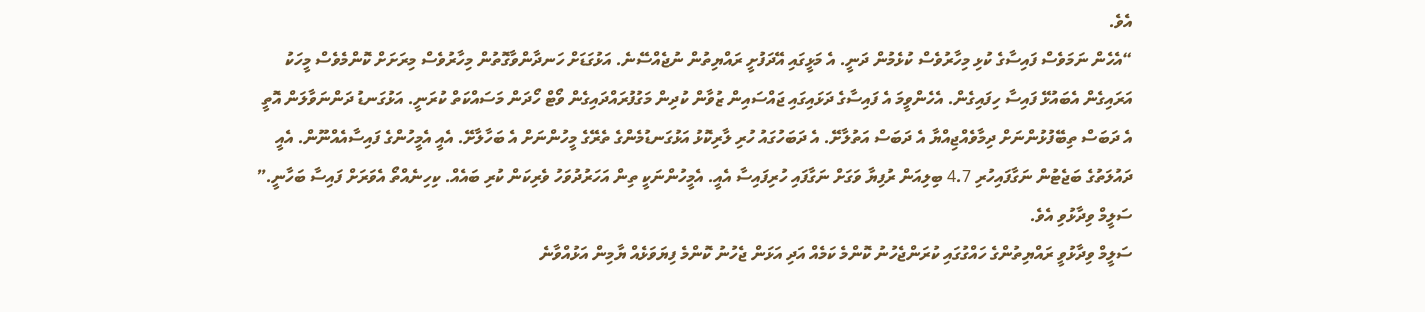އެވެ.
“އެހެން ނަމަވެސް ފައިސާގެ ކުޅި މިހާރުވެސް ކުޅެމުން ދަނީ. އެ މަޅީގައި އޭދަފުށީ ރައްޔިތުން ނުޖެއްސޭނެ. އަޅުގަޑަށް ހަނދާންވާގޮތުން މިހާރުވެސް މިރަށަށް ކޮންމެވެސް މީހަކު އަރައިގެން އެބައުޅޭ ފައިސާ ހިފައިގެން. އެހެންވީމަ އެ ފައިސާގެ ދަޅައިގައި ޖައްސައިން ޒުވާން ކުދިން މަގުފުރައްދައިގެން ވޯޓް ހޯދަން މަސައްކަތް ކުރަނީ. އަޅުގަނޑު ދަންނަވާލަން އޮތީ އެ ދަބަސް ތިބޭފުޅުންނަށް ދިމާވެއްޖިއްޔާ އެ ދަބަސް އަތުލާށޭ. އެ ދަބަހުގައު ހުރި ލާރިކޮޅު އަޅުގަނޑުމެންގެ ތެރޭގެ މީހުންނަށް އެ ބަހާލާށޭ. އެއީ އެމީހުންގެ ފައިސާއެއްނޫން. އެއީ ދައުލަތުގެ ބަޖެޓުން ނަގާފައިހުރި 4.7 ބިލިއަން ރުފިޔާ ވަގަށް ނަގާފައި ހުރިފައިސާ އެއީ. އެމީހުންނަކީ ތިން އަހަރުދުވަހު ވެރިކަން ކުރި ބައެއް. ކިހިނެއްތޯ އެވަރަށް ފައިސާ ބަހާނީ.” ސަލީމް ވިދާޅުވި އެވެ.
ސަލީމް ވިދާޅުވީ ރައްޔިތުންގެ ހައްގުގައި ކުރަންޖެހުނު ކޮންމެ ކަމެއް އަދި އަޅަން ޖެހުނު ކޮންމެ ފިޔަވަޅެއް ޔާމިން އަޅުއްވާނެ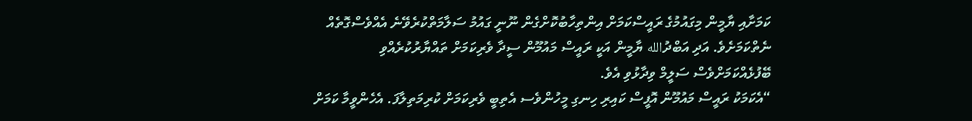ކަމަށާއި ޔާމީން މިގައުމުގެ ރައީސްކަމަށް އިންތިހާބުކޮށްގެން ނޫނީ ގައުމު ސަލާމަތްކުރެވޭނެ އެއްވެސްގޮތެއް ނެތްކަމަށެވެ. އަދި އަބްދުالله ޔާމީން އަކީ ރައީސް މައުމޫން ސީދާ ވެރިކަމަށް ތައްޔާރުކުރެއްވި ބޭފުޅެއްކަމަށްވެސް ސަލީމް ވިދާޅުވި އެވެ.
“އެކަމަކު ރައީސް މައުމޫން އޮފީސް ކައިރި ހިނގި މީހުންވެސ އެތިބީ ވެރިކަމަށް ކުރިމަތިލާފަ. އެހެންވީމާ ކަމަށް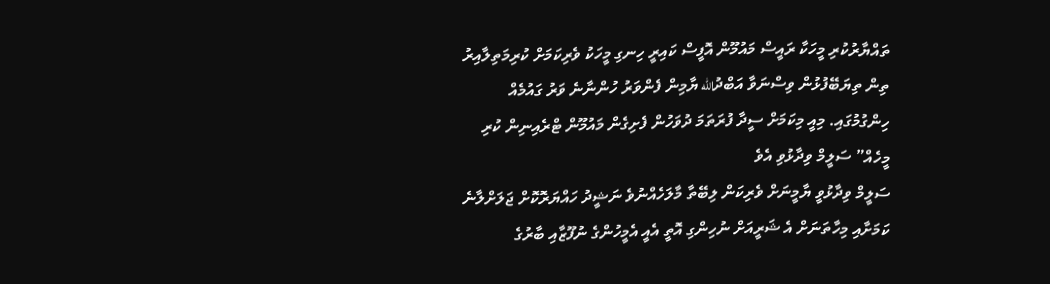ތައްޔާރުކުރި މީހަކާ ރައީސް މައުމޫން އޮފީސް ކައިރީ ހިނގި މީހަކު ވެރިކަމަށް ކުރިމަތިލާއިރު ތިން ތިޔަބޭފުޅުން ވިސްނަވާ އަބްދުالله ޔާމިން ފެންވަރު ހުންނާނެ ވަރު ގައުމެއް ހިންގުމުގައި. މިއީ މިކަމަށް ސީދާ ފުރަތަމަ ދުވަހުން ފެށިގެން މައުމޫން ޓްރެއިނިން ކުރި މީހެއް” ސަލީމް ވިދާޅުވި އެވެ
ސަލީމް ވިދާޅުވީ ޔާމީނަށް ވެރިކަން ލިބޭތާ މާލަހެއްނުވެ ނަޝީދު ހައްޔަރޮކޮށް ޖަލަށްލާނެ ކަމަށާއި މިހާތަނަށް އެ ޝަރީއަށް ނުހިންގި އޮތީ އެއީ އެމީހުންގެ ނުފޫޒާއި ބާރުގެ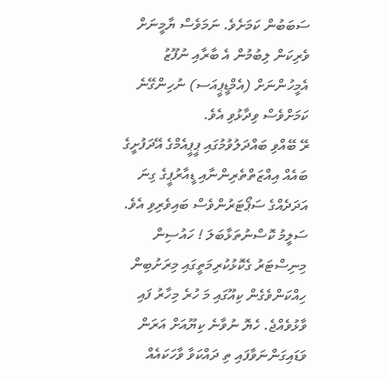ސަބަބުން ކަމަށެވެ. ނަމަވެސް ޔާމީނަށް ވެރިކަން ލިބުމުން އެ ބާރާއި ނުފޫޒު އެމީހުންނަށް (އެމްޑީޕީއަސ) ނުހިންގޭނެ ކަމަށްވެސް ވިދާޅުވި އެވެ.
ރޭ ބޭއްވި ބައްދަލުވުމުގައި ޕީޕީއެމްގެ އޭދަފުށީގެ ބައެއް އިއްޒަތްތެރިންނާއި ޑީއާރުޕީގެ ގިނަ އަދަދެއްގެ ސަޕޯޓަރުންވެސް ބައިވެރިވި އެވެ.
ސަލީމު ކޮސްނުތަޅާބަލަ ! ހައުސިން މިނިސްޓަރު ގެކޮޅުކުރިމަތީގައި މިރަށުބިން ހިއްކަންވެގެން ކިއޫގައި މަ ހުރެ މިހާރު ފައި ވާޅުވެއްޖެ. ހެޔޮ ނުވާނެ ކިޔޫއަށް އަރަން ވަޑައިގަންނަވާފައި ތި ދައްކަވާ ވާހަކައެއް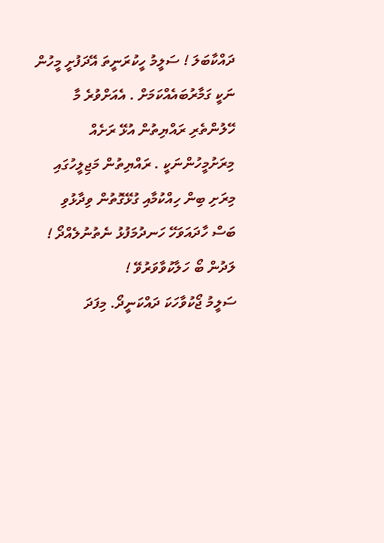ދައްކާބަލަ ! ސަލީމު ހީކުރަނީތަ އޭދަފުށީ މީހުން ނަކީ ގަމާރުބައެއްކަމަށް . އެއަށްވުރެ މާ ހޭލުންތެރި ރައްޔިތުން އުޅޭ ރަށެއް މިރަށުމީހުންނަކީ . ރައްޔިތުން މަޖިލީހުގައި މިރަށި ބިން ހިއްކުމާއި ގުޅޭގޮތުން ވިދާޅުވި ބަސް ހާދައަވަހޭ ހަނދުމަފުޅު ނެތުނުލެއްދޯ ! ލަދުން ބޯ ހަލާކުވާވަރުވޭ !
ސަލީމު ޖޯކުވާހަކަ ދައްކަނީދޯ. މިފަދަ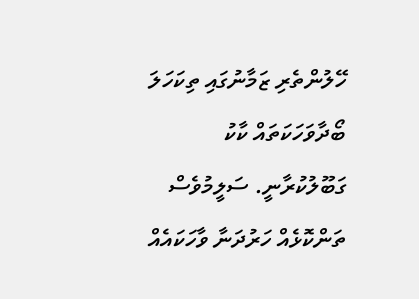ހޭލުންތެރި ޒަމާނުގައި ތިކަހަލަ ބޯދާވަހަކަތައް ކާކު ގަބޫލުކުރާނީ. ސަލީމުވެސް ތަންކޮޅެއް ހަރުދަނާ ވާހަކައެއް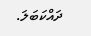ދައްކަބަލަ.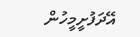އޭދަފުށީމީހުން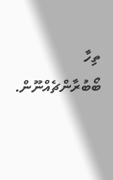ތިހާ ބޯބުރާންޗެއްނޫން.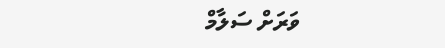ވަރަށް ސަލާމް